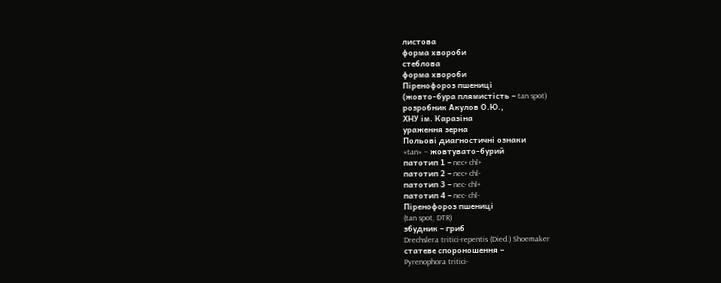листова
форма хвороби
стеблова
форма хвороби
Піренофороз пшениці
(жовто-бура плямистість – tan spot)
розробник Акулов О.Ю.,
ХНУ ім. Каразіна
ураження зерна
Польові диагностичні ознаки
«tan» – жовтувато-бурий
патотип 1 – nec+ chl+
патотип 2 – nec+ chl-
патотип 3 – nec- chl+
патотип 4 – nec- chl-
Піренофороз пшениці
(tan spot, DTR)
збудник – гриб
Drechslera tritici-repentis (Died.) Shoemaker
статеве спороношення –
Pyrenophora tritici-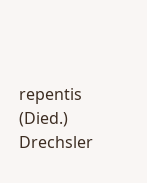repentis (Died.) Drechsler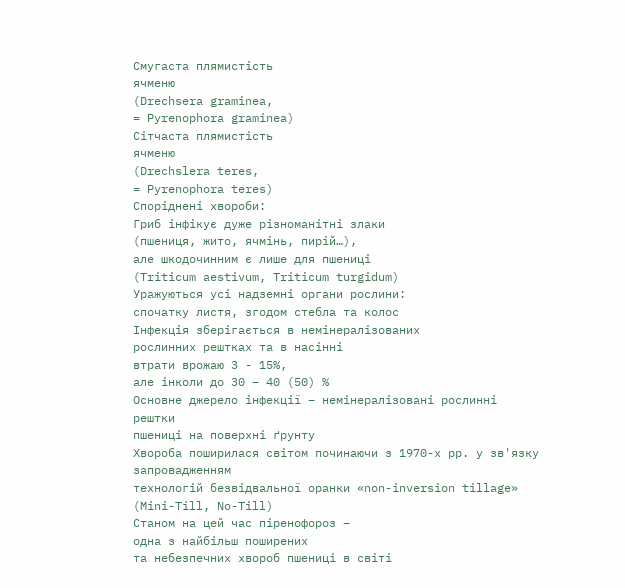Смугаста плямистість
ячменю
(Drechsera graminea,
= Pyrenophora graminea)
Сітчаста плямистість
ячменю
(Drechslera teres,
= Pyrenophora teres)
Споріднені хвороби:
Гриб інфікує дуже різноманітні злаки
(пшениця, жито, ячмінь, пирій…),
але шкодочинним є лише для пшениці
(Triticum aestivum, Triticum turgidum)
Уражуються усі надземні органи рослини:
спочатку листя, згодом стебла та колос
Інфекція зберігається в немінералізованих
рослинних рештках та в насінні
втрати врожаю 3 - 15%,
але інколи до 30 – 40 (50) %
Основне джерело інфекції – немінералізовані рослинні рештки
пшениці на поверхні ґрунту
Хвороба поширилася світом починаючи з 1970-х рр. у зв'язку запровадженням
технологій безвідвальної оранки «non-inversion tillage» (Mini-Till, No-Till)
Станом на цей час піренофороз –
одна з найбільш поширених
та небезпечних хвороб пшениці в світі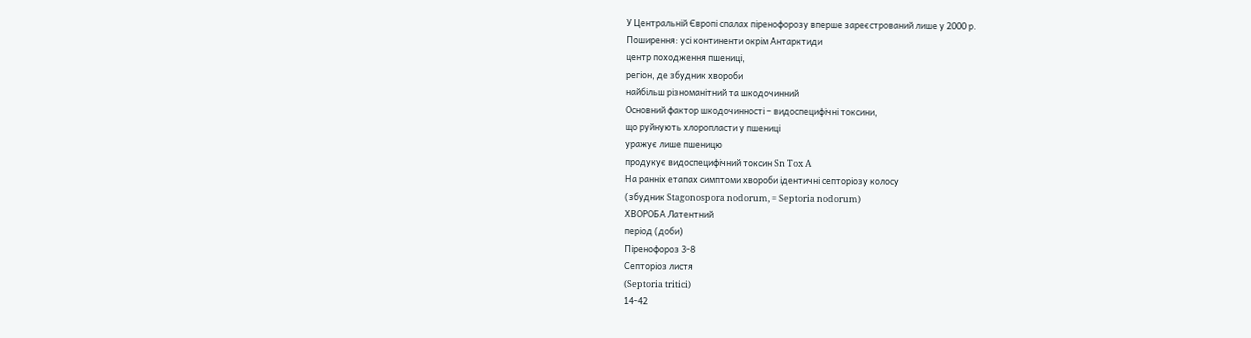У Центральній Європі спалах піренофорозу вперше зареєстрований лише у 2000 р.
Поширення: усі континенти окрім Антарктиди
центр походження пшениці,
регіон, де збудник хвороби
найбільш різноманітний та шкодочинний
Основний фактор шкодочинності – видоспецифічні токсини,
що руйнують хлоропласти у пшениці
уражує лише пшеницю
продукує видоспецифічний токсин Sn Tox A
На ранніх етапах симптоми хвороби ідентичні септоріозу колосу
(збудник Stagonospora nodorum, = Septoria nodorum)
ХВОРОБА Латентний
період (доби)
Піренофороз 3-8
Септоріоз листя
(Septoria tritici)
14-42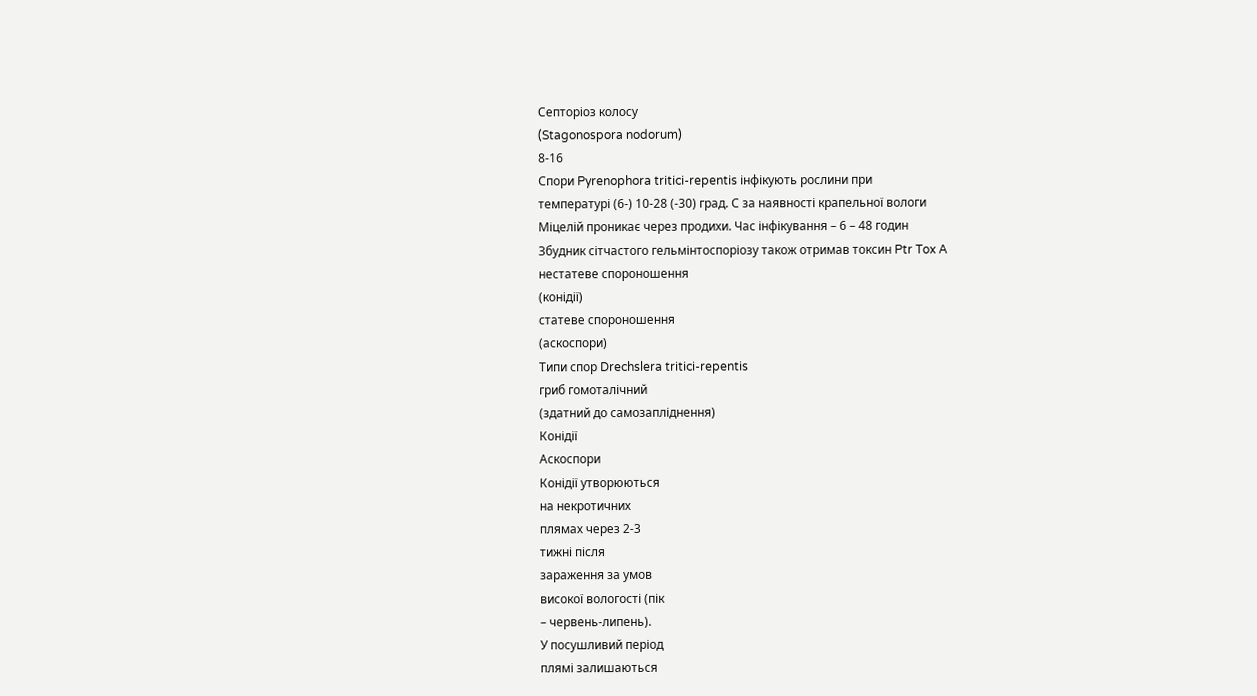Септоріоз колосу
(Stagonospora nodorum)
8-16
Спори Pyrenophora tritici-repentis інфікують рослини при
температурі (6-) 10-28 (-30) град. С за наявності крапельної вологи
Міцелій проникає через продихи. Час інфікування – 6 – 48 годин
Збудник сітчастого гельмінтоспоріозу також отримав токсин Ptr Tox A
нестатеве спороношення
(конідії)
статеве спороношення
(аскоспори)
Типи спор Drechslera tritici-repentis
гриб гомоталічний
(здатний до самозапліднення)
Конідії
Аскоспори
Конідії утворюються
на некротичних
плямах через 2-3
тижні після
зараження за умов
високої вологості (пік
– червень-липень).
У посушливий період
плямі залишаються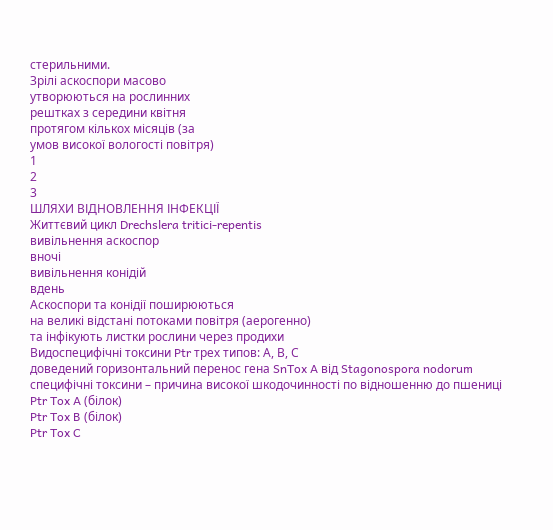стерильними.
Зрілі аскоспори масово
утворюються на рослинних
рештках з середини квітня
протягом кількох місяців (за
умов високої вологості повітря)
1
2
3
ШЛЯХИ ВІДНОВЛЕННЯ ІНФЕКЦІЇ
Життєвий цикл Drechslera tritici-repentis
вивільнення аскоспор
вночі
вивільнення конідій
вдень
Аскоспори та конідії поширюються
на великі відстані потоками повітря (аерогенно)
та інфікують листки рослини через продихи
Видоспецифічні токсини Ptr трех типов: А, В, С
доведений горизонтальний перенос гена SnTox A від Stagonospora nodorum
специфічні токсини – причина високої шкодочинності по відношенню до пшениці
Ptr Tox A (білок)
Ptr Tox B (білок)
Ptr Tox C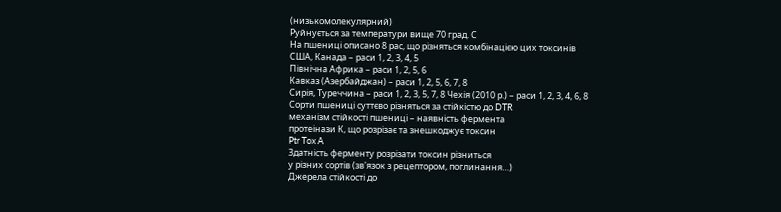(низькомолекулярний)
Руйнується за температури вище 70 град. С
На пшениці описано 8 рас, що різняться комбінацією цих токсинів
США, Канада – раси 1, 2, 3, 4, 5
Північна Африка – раси 1, 2, 5, 6
Кавказ (Азербайджан) – раси 1, 2, 5, 6, 7, 8
Сирія, Туреччина – раси 1, 2, 3, 5, 7, 8 Чехія (2010 р.) – раси 1, 2, 3, 4, 6, 8
Сорти пшениці суттєво різняться за стійкістю до DTR
механізм стійкості пшениці – наявність фермента
протеінази К, що розрізає та знешкоджує токсин
Ptr Tox A
Здатність ферменту розрізати токсин різниться
у різних сортів (зв'язок з рецептором, поглинання…)
Джерела стійкості до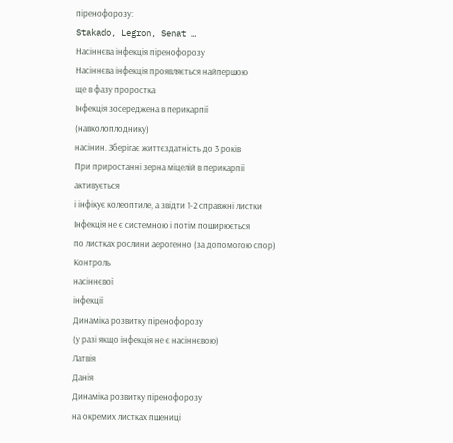піренофорозу:
Stakado, Legron, Senat …
Насіннєва інфекція піренофорозу
Насіннєва інфекція проявляється найпершою
ще в фазу проростка
Інфекція зосереджена в перикарпії (навколоплоднику)
насінин. Зберігає життєздатність до 3 років
При приростанні зерна міцелій в перикарпії активується
і інфікує колеоптиле, а звідти 1-2 справжні листки
Інфекція не є системною і потім поширюється
по листках рослини аерогенно (за допомогою спор)
Контроль
насіннєвої
інфекції
Динаміка розвитку піренофорозу
(у разі якщо інфекція не є насіннєвою)
Латвія
Данія
Динаміка розвитку піренофорозу
на окремих листках пшениці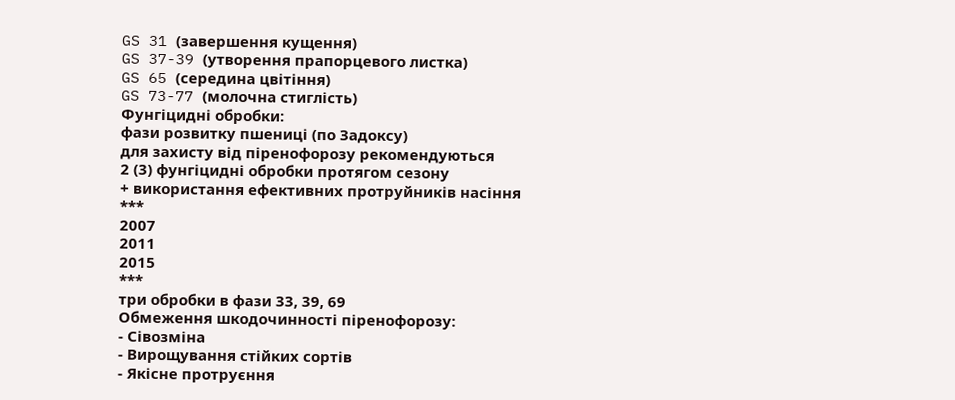GS 31 (завершення кущення)
GS 37-39 (утворення прапорцевого листка)
GS 65 (середина цвітіння)
GS 73-77 (молочна стиглість)
Фунгіцидні обробки:
фази розвитку пшениці (по Задоксу)
для захисту від піренофорозу рекомендуються
2 (3) фунгіцидні обробки протягом сезону
+ використання ефективних протруйників насіння
***
2007
2011
2015
***
три обробки в фази 33, 39, 69
Обмеження шкодочинності піренофорозу:
- Сівозміна
- Вирощування стійких сортів
- Якісне протруєння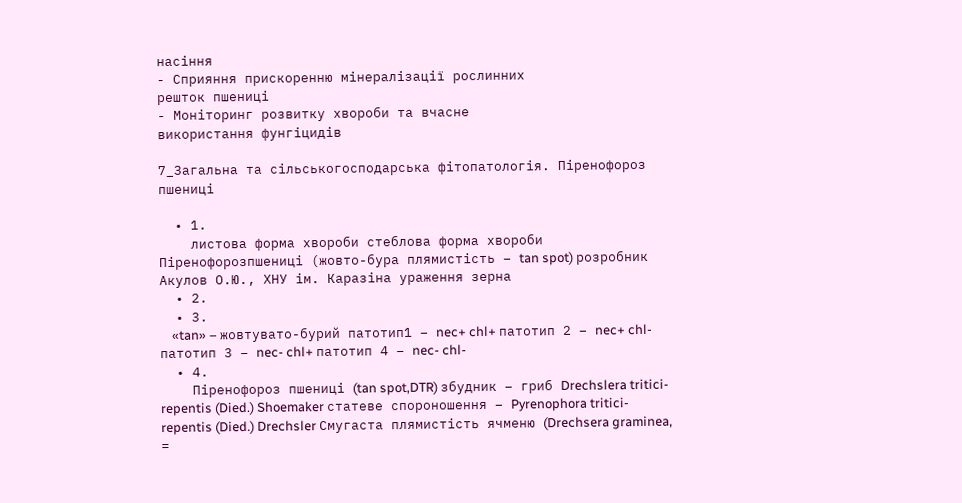насіння
- Сприяння прискоренню мінералізації рослинних
решток пшениці
- Моніторинг розвитку хвороби та вчасне
використання фунгіцидів

7_Загальна та сільськогосподарська фітопатологія. Піренофороз пшениці

  • 1.
    листова форма хвороби стеблова форма хвороби Піренофорозпшениці (жовто-бура плямистість – tan spot) розробник Акулов О.Ю., ХНУ ім. Каразіна ураження зерна
  • 2.
  • 3.
    «tan» – жовтувато-бурий патотип1 – nec+ chl+ патотип 2 – nec+ chl- патотип 3 – nec- chl+ патотип 4 – nec- chl-
  • 4.
    Піренофороз пшениці (tan spot,DTR) збудник – гриб Drechslera tritici-repentis (Died.) Shoemaker статеве спороношення – Pyrenophora tritici-repentis (Died.) Drechsler Смугаста плямистість ячменю (Drechsera graminea, =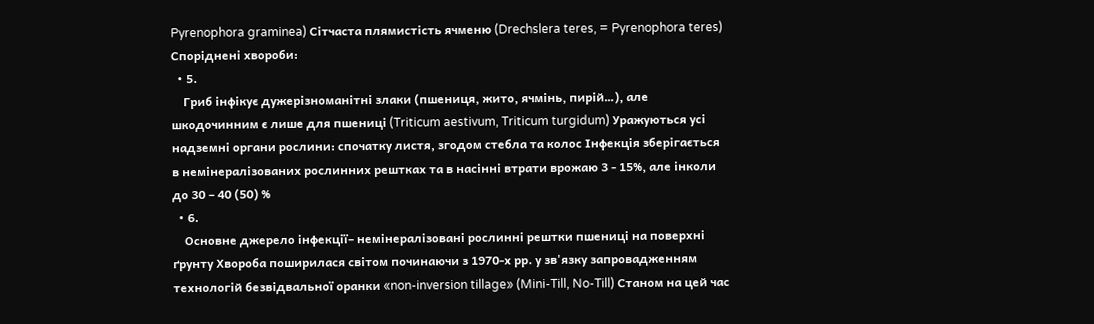Pyrenophora graminea) Сітчаста плямистість ячменю (Drechslera teres, = Pyrenophora teres) Споріднені хвороби:
  • 5.
    Гриб інфікує дужерізноманітні злаки (пшениця, жито, ячмінь, пирій…), але шкодочинним є лише для пшениці (Triticum aestivum, Triticum turgidum) Уражуються усі надземні органи рослини: спочатку листя, згодом стебла та колос Інфекція зберігається в немінералізованих рослинних рештках та в насінні втрати врожаю 3 - 15%, але інколи до 30 – 40 (50) %
  • 6.
    Основне джерело інфекції– немінералізовані рослинні рештки пшениці на поверхні ґрунту Хвороба поширилася світом починаючи з 1970-х рр. у зв'язку запровадженням технологій безвідвальної оранки «non-inversion tillage» (Mini-Till, No-Till) Станом на цей час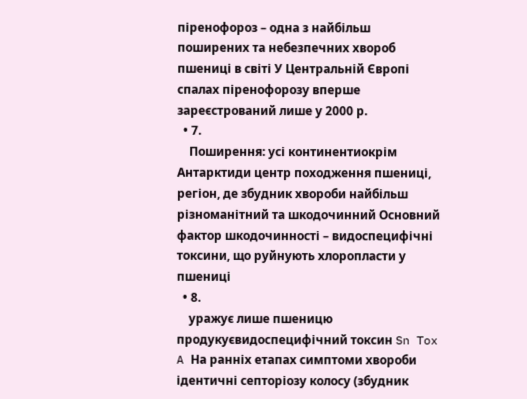піренофороз – одна з найбільш поширених та небезпечних хвороб пшениці в світі У Центральній Європі спалах піренофорозу вперше зареєстрований лише у 2000 р.
  • 7.
    Поширення: усі континентиокрім Антарктиди центр походження пшениці, регіон, де збудник хвороби найбільш різноманітний та шкодочинний Основний фактор шкодочинності – видоспецифічні токсини, що руйнують хлоропласти у пшениці
  • 8.
    уражує лише пшеницю продукуєвидоспецифічний токсин Sn Tox A На ранніх етапах симптоми хвороби ідентичні септоріозу колосу (збудник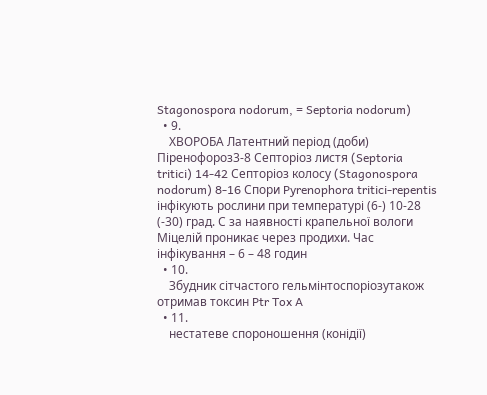Stagonospora nodorum, = Septoria nodorum)
  • 9.
    ХВОРОБА Латентний період (доби) Піренофороз3-8 Септоріоз листя (Septoria tritici) 14-42 Септоріоз колосу (Stagonospora nodorum) 8-16 Спори Pyrenophora tritici-repentis інфікують рослини при температурі (6-) 10-28 (-30) град. С за наявності крапельної вологи Міцелій проникає через продихи. Час інфікування – 6 – 48 годин
  • 10.
    Збудник сітчастого гельмінтоспоріозутакож отримав токсин Ptr Tox A
  • 11.
    нестатеве спороношення (конідії)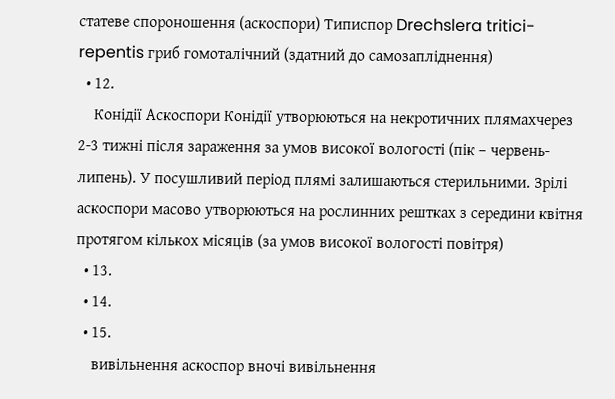статеве спороношення (аскоспори) Типиспор Drechslera tritici-repentis гриб гомоталічний (здатний до самозапліднення)
  • 12.
    Конідії Аскоспори Конідії утворюються на некротичних плямахчерез 2-3 тижні після зараження за умов високої вологості (пік – червень-липень). У посушливий період плямі залишаються стерильними. Зрілі аскоспори масово утворюються на рослинних рештках з середини квітня протягом кількох місяців (за умов високої вологості повітря)
  • 13.
  • 14.
  • 15.
    вивільнення аскоспор вночі вивільнення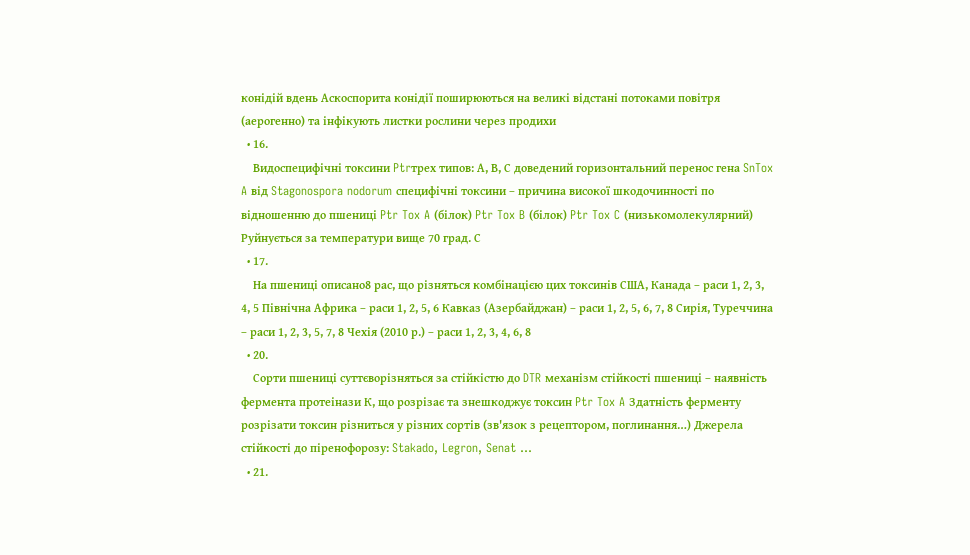конідій вдень Аскоспорита конідії поширюються на великі відстані потоками повітря (аерогенно) та інфікують листки рослини через продихи
  • 16.
    Видоспецифічні токсини Ptrтрех типов: А, В, С доведений горизонтальний перенос гена SnTox A від Stagonospora nodorum специфічні токсини – причина високої шкодочинності по відношенню до пшениці Ptr Tox A (білок) Ptr Tox B (білок) Ptr Tox C (низькомолекулярний) Руйнується за температури вище 70 град. С
  • 17.
    На пшениці описано8 рас, що різняться комбінацією цих токсинів США, Канада – раси 1, 2, 3, 4, 5 Північна Африка – раси 1, 2, 5, 6 Кавказ (Азербайджан) – раси 1, 2, 5, 6, 7, 8 Сирія, Туреччина – раси 1, 2, 3, 5, 7, 8 Чехія (2010 р.) – раси 1, 2, 3, 4, 6, 8
  • 20.
    Сорти пшениці суттєворізняться за стійкістю до DTR механізм стійкості пшениці – наявність фермента протеінази К, що розрізає та знешкоджує токсин Ptr Tox A Здатність ферменту розрізати токсин різниться у різних сортів (зв'язок з рецептором, поглинання…) Джерела стійкості до піренофорозу: Stakado, Legron, Senat …
  • 21.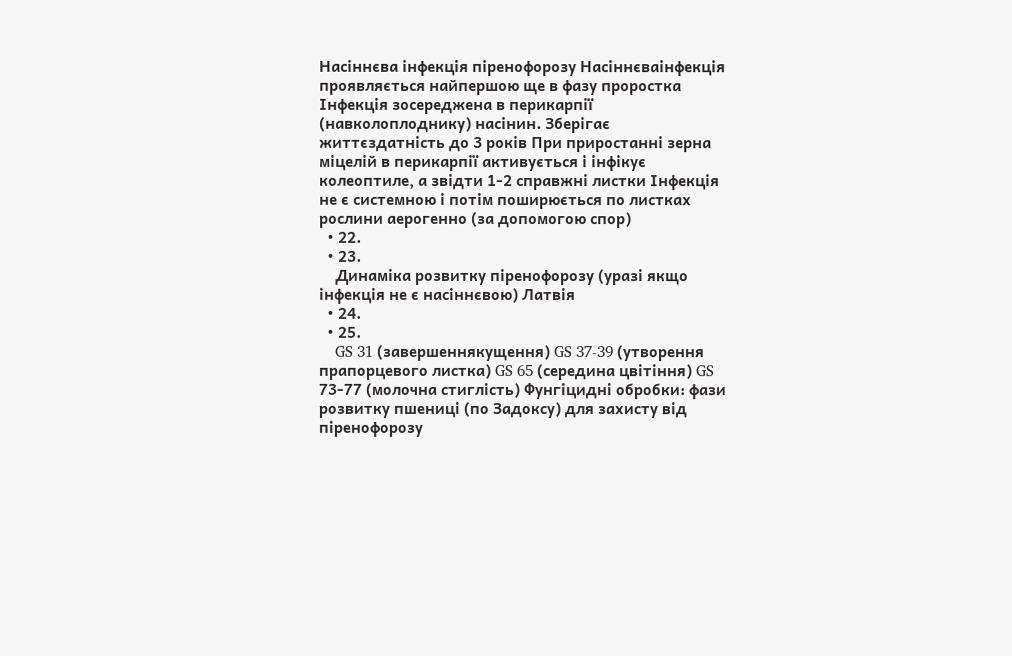Насіннєва інфекція піренофорозу Насіннєваінфекція проявляється найпершою ще в фазу проростка Інфекція зосереджена в перикарпії (навколоплоднику) насінин. Зберігає життєздатність до 3 років При приростанні зерна міцелій в перикарпії активується і інфікує колеоптиле, а звідти 1-2 справжні листки Інфекція не є системною і потім поширюється по листках рослини аерогенно (за допомогою спор)
  • 22.
  • 23.
    Динаміка розвитку піренофорозу (уразі якщо інфекція не є насіннєвою) Латвія
  • 24.
  • 25.
    GS 31 (завершеннякущення) GS 37-39 (утворення прапорцевого листка) GS 65 (середина цвітіння) GS 73-77 (молочна стиглість) Фунгіцидні обробки: фази розвитку пшениці (по Задоксу) для захисту від піренофорозу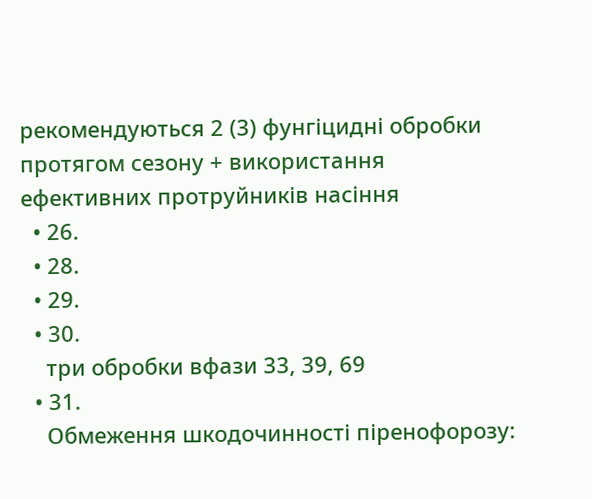рекомендуються 2 (3) фунгіцидні обробки протягом сезону + використання ефективних протруйників насіння
  • 26.
  • 28.
  • 29.
  • 30.
    три обробки вфази 33, 39, 69
  • 31.
    Обмеження шкодочинності піренофорозу: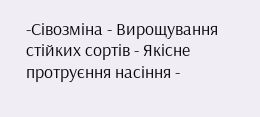-Сівозміна - Вирощування стійких сортів - Якісне протруєння насіння -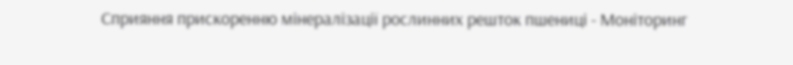Сприяння прискоренню мінералізації рослинних решток пшениці - Моніторинг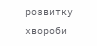розвитку хвороби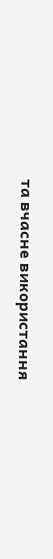та вчасне використання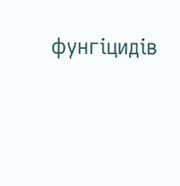фунгіцидів